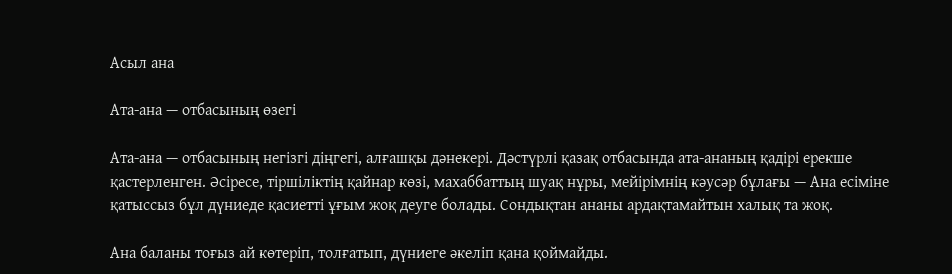Асыл ана

Ата-ана — отбасының өзегі

Ата-ана — отбасының негізгі діңгегі, алғашқы дәнекері. Дәстүрлі қазақ отбасында ата-ананың қадірі ерекше қастерленген. Әсіресе, тіршіліктің қайнар көзі, махаббаттың шуақ нұры, мейірімнің кәусәр бұлағы — Ана есіміне қатыссыз бұл дүниеде қасиетті ұғым жоқ деуге болады. Сондықтан ананы ардақтамайтын халық та жоқ.

Ана баланы тоғыз ай көтеріп, толғатып, дүниеге әкеліп қана қоймайды.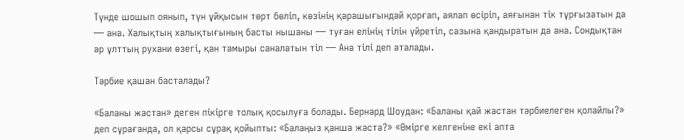Түнде шошып оянып, түн ұйқысын төрт бөліп, көзінің қарашығындай қорғап, аялап өсіріп, аяғынан тік тұрғызатын да — ана. Халықтың халықтығының басты нышаны — туған елінің тілін үйретіп, сазына қандыратын да ана. Сондықтан әр ұлттың рухани өзегі, қан тамыры саналатын тіл — Ана тілі деп аталады.

Тәрбие қашан басталады?

«Баланы жастан» деген пікірге толық қосылуға болады. Бернард Шоудан: «Баланы қай жастан тәрбиелеген қолайлы?» деп сұрағанда, ол қарсы сұрақ қойыпты: «Балаңыз қанша жаста?» «Өмірге келгеніне екі апта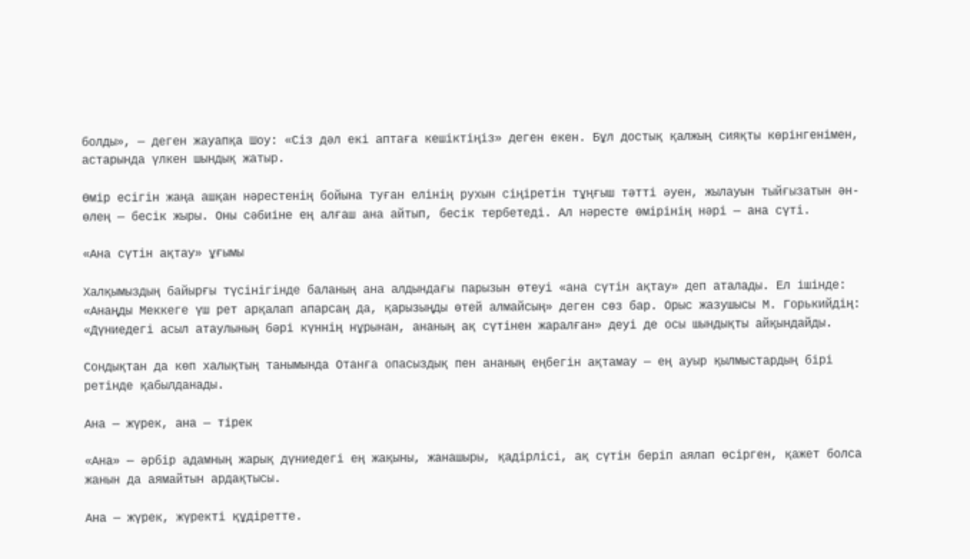болды», — деген жауапқа Шоу: «Сіз дәл екі аптаға кешіктіңіз» деген екен. Бұл достық қалжың сияқты көрінгенімен, астарында үлкен шындық жатыр.

Өмір есігін жаңа ашқан нәрестенің бойына туған елінің рухын сіңіретін тұңғыш тәтті әуен, жылауын тыйғызатын ән-өлең — бесік жыры. Оны сәбиіне ең алғаш ана айтып, бесік тербетеді. Ал нәресте өмірінің нәрі — ана сүті.

«Ана сүтін ақтау» ұғымы

Халқымыздың байырғы түсінігінде баланың ана алдындағы парызын өтеуі «ана сүтін ақтау» деп аталады. Ел ішінде: «Анаңды Меккеге үш рет арқалап апарсаң да, қарызыңды өтей алмайсың» деген сөз бар. Орыс жазушысы М. Горькийдің: «Дүниедегі асыл атаулының бәрі күннің нұрынан, ананың ақ сүтінен жаралған» деуі де осы шындықты айқындайды.

Сондықтан да көп халықтың танымында Отанға опасыздық пен ананың еңбегін ақтамау — ең ауыр қылмыстардың бірі ретінде қабылданады.

Ана — жүрек, ана — тірек

«Ана» — әрбір адамның жарық дүниедегі ең жақыны, жанашыры, қадірлісі, ақ сүтін беріп аялап өсірген, қажет болса жанын да аямайтын ардақтысы.

Ана — жүрек, жүректі құдіретте.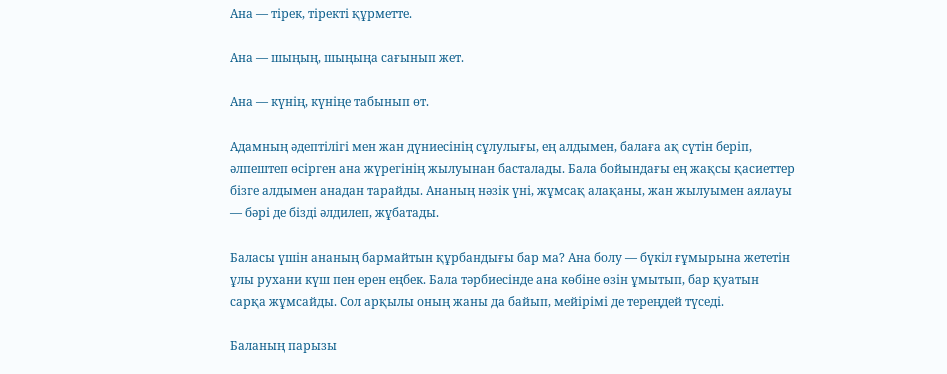Ана — тірек, тіректі құрметте.

Ана — шыңың, шыңыңа сағынып жет.

Ана — күнің, күніңе табынып өт.

Адамның әдептілігі мен жан дүниесінің сұлулығы, ең алдымен, балаға ақ сүтін беріп, әлпештеп өсірген ана жүрегінің жылуынан басталады. Бала бойындағы ең жақсы қасиеттер бізге алдымен анадан тарайды. Ананың нәзік үні, жұмсақ алақаны, жан жылуымен аялауы — бәрі де бізді әлдилеп, жұбатады.

Баласы үшін ананың бармайтын құрбандығы бар ма? Ана болу — бүкіл ғұмырына жететін ұлы рухани күш пен ерен еңбек. Бала тәрбиесінде ана көбіне өзін ұмытып, бар қуатын сарқа жұмсайды. Сол арқылы оның жаны да байып, мейірімі де тереңдей түседі.

Баланың парызы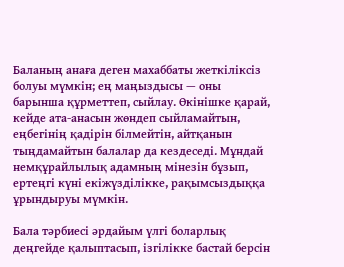Баланың анаға деген махаббаты жеткіліксіз болуы мүмкін; ең маңыздысы — оны барынша құрметтеп, сыйлау. Өкінішке қарай, кейде ата-анасын жөндеп сыйламайтын, еңбегінің қадірін білмейтін, айтқанын тыңдамайтын балалар да кездеседі. Мұндай немқұрайлылық адамның мінезін бұзып, ертеңгі күні екіжүзділікке, рақымсыздыққа ұрындыруы мүмкін.

Бала тәрбиесі әрдайым үлгі боларлық деңгейде қалыптасып, ізгілікке бастай берсін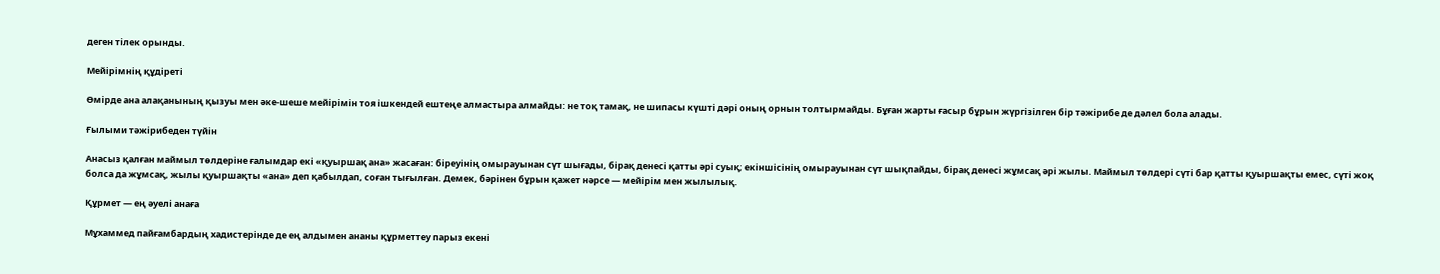деген тілек орынды.

Мейірімнің құдіреті

Өмірде ана алақанының қызуы мен әке-шеше мейірімін тоя ішкендей ештеңе алмастыра алмайды: не тоқ тамақ, не шипасы күшті дәрі оның орнын толтырмайды. Бұған жарты ғасыр бұрын жүргізілген бір тәжірибе де дәлел бола алады.

Ғылыми тәжірибеден түйін

Анасыз қалған маймыл төлдеріне ғалымдар екі «қуыршақ ана» жасаған: біреуінің омырауынан сүт шығады, бірақ денесі қатты әрі суық; екіншісінің омырауынан сүт шықпайды, бірақ денесі жұмсақ әрі жылы. Маймыл төлдері сүті бар қатты қуыршақты емес, сүті жоқ болса да жұмсақ, жылы қуыршақты «ана» деп қабылдап, соған тығылған. Демек, бәрінен бұрын қажет нәрсе — мейірім мен жылылық.

Құрмет — ең әуелі анаға

Мұхаммед пайғамбардың хадистерінде де ең алдымен ананы құрметтеу парыз екені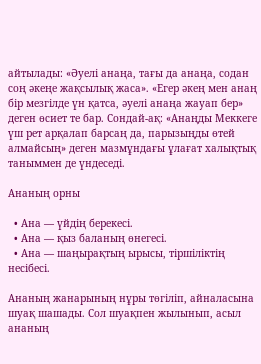айтылады: «Әуелі анаңа, тағы да анаңа, содан соң әкеңе жақсылық жаса». «Егер әкең мен анаң бір мезгілде үн қатса, әуелі анаңа жауап бер» деген өсиет те бар. Сондай-ақ: «Анаңды Меккеге үш рет арқалап барсаң да, парызыңды өтей алмайсың» деген мазмұндағы ұлағат халықтық таныммен де үндеседі.

Ананың орны

  • Ана — үйдің берекесі.
  • Ана — қыз баланың өнегесі.
  • Ана — шаңырақтың ырысы, тіршіліктің несібесі.

Ананың жанарының нұры төгіліп, айналасына шуақ шашады. Сол шуақпен жылынып, асыл ананың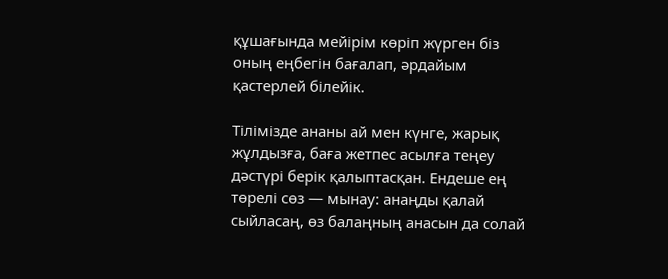құшағында мейірім көріп жүрген біз оның еңбегін бағалап, әрдайым қастерлей білейік.

Тілімізде ананы ай мен күнге, жарық жұлдызға, баға жетпес асылға теңеу дәстүрі берік қалыптасқан. Ендеше ең төрелі сөз — мынау: анаңды қалай сыйласаң, өз балаңның анасын да солай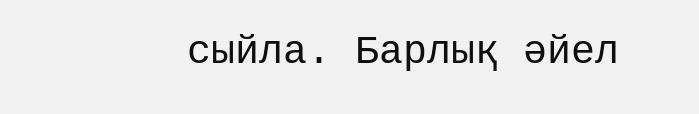сыйла. Барлық әйел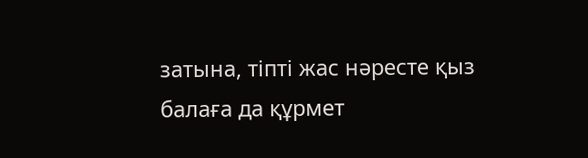затына, тіпті жас нәресте қыз балаға да құрмет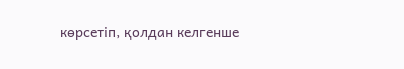көрсетіп, қолдан келгенше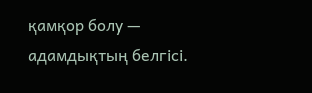қамқор болу — адамдықтың белгісі.